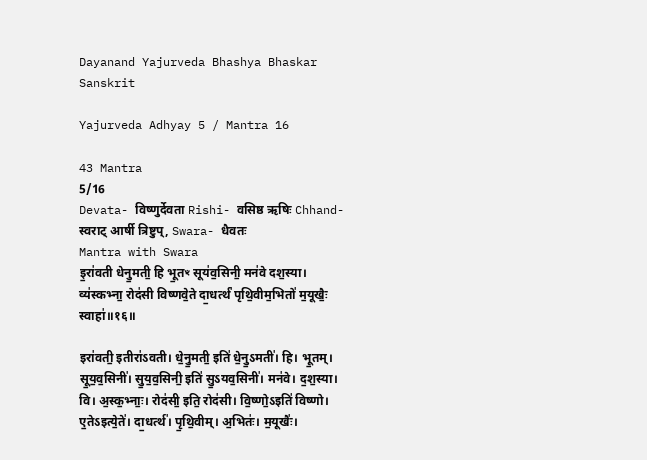Dayanand Yajurveda Bhashya Bhaskar Sanskrit

Yajurveda Adhyay 5 / Mantra 16

43 Mantra
5/16
Devata- विष्णुर्देवता Rishi- वसिष्ठ ऋषिः Chhand- स्वराट् आर्षी त्रिष्टुप्, Swara- धैवतः
Mantra with Swara
इ॒रा॑वती धेनु॒मती॒ हि भू॒तꣳ सूय॑व॒सिनी॒ मन॑वे दश॒स्या। व्य॑स्कभ्ना॒ रोद॑सी विष्णवे॒ते दा॒धर्त्थ॑ पृथि॒वीम॒भितो॑ म॒यूखैः॒ स्वाहा॑॥१६॥

इरा॑वती॒ इतीरा॑ऽवती। धे॒नु॒मती॒ इति॑ धे॒नु॒ऽमती॑। हि। भू॒तम्। सू॒य॒व॒सिनी॑। सु॒य॒व॒सिनी॒ इति॑ सु॒ऽयव॒सिनी॑। मन॑वे। द॒श॒स्या। वि। अ॒स्क॒भ्नाः॒। रोद॑सी॒ इति॒ रोद॑सी। वि॒ष्णो॒ऽइति॑ विष्णो। ए॒तेऽइत्ये॒ते॑। दा॒धर्त्थ॑। पृ॒थि॒वीम्। अ॒भितः॑। म॒यूखैः॑।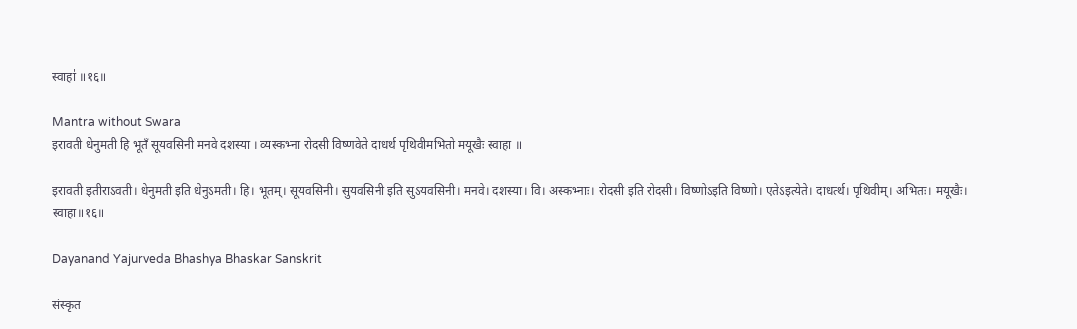स्वाहा॑ ॥१६॥

Mantra without Swara
इरावती धेनुमती हि भूतँ सूयवसिनी मनवे दशस्या । व्यस्कभ्ना रोदसी विष्णवेते दाधर्थ पृथिवीमभितो मयूखैः स्वाहा ॥

इरावती इतीराऽवती। धेनुमती इति धेनुऽमती। हि। भूतम्। सूयवसिनी। सुयवसिनी इति सुऽयवसिनी। मनवे। दशस्या। वि। अस्कभ्नाः। रोदसी इति रोदसी। विष्णोऽइति विष्णो। एतेऽइत्येते। दाधर्त्थ। पृथिवीम्। अभितः। मयूखैः। स्वाहा॥१६॥

Dayanand Yajurveda Bhashya Bhaskar Sanskrit

संस्कृत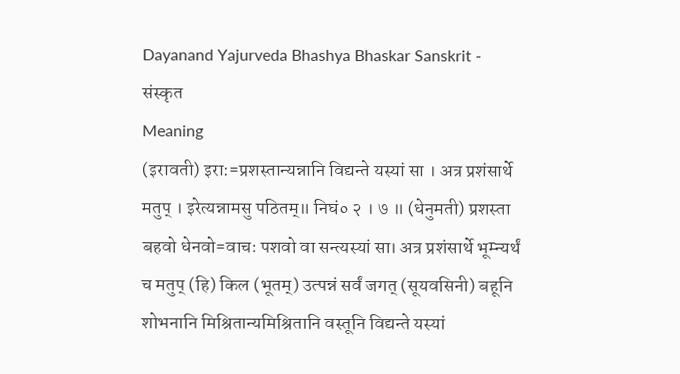Dayanand Yajurveda Bhashya Bhaskar Sanskrit - संस्कृत
Meaning
(इरावती) इरा:=प्रशस्तान्यन्नानि विद्यन्ते यस्यां सा । अत्र प्रशंसार्थे मतुप् । इरेत्यन्नामसु पठितम्॥ निघं० २ । ७ ॥ (धेनुमती) प्रशस्ता बहवो धेनवो=वाचः पशवो वा सन्त्यस्यां सा। अत्र प्रशंसार्थे भूम्न्यर्थं च मतुप् (हि) किल (भूतम्) उत्पन्नं सर्वं जगत् (सूयवसिनी) बहूनि शोभनानि मिश्रितान्यमिश्रितानि वस्तूनि विद्यन्ते यस्यां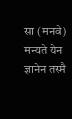सा (मनवे) मन्यते येन ज्ञानेन तस्मै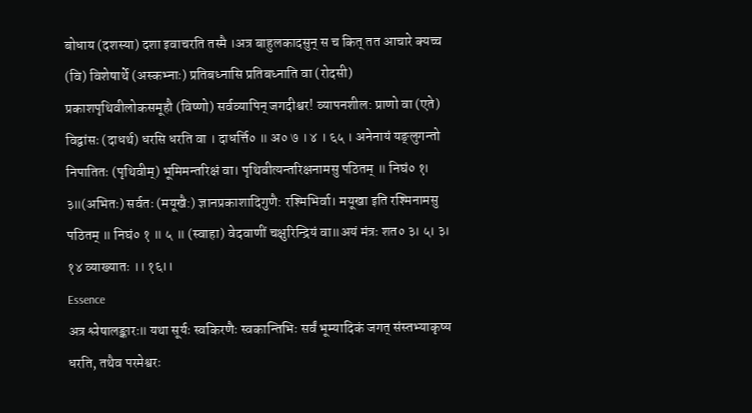बोधाय (दशस्या) दशा इवाचरति तस्मै ।अत्र बाहुलकादसुन् स च कित् तत आचारे क्यच्च (वि) विशेषार्थे (अस्कभ्नाः) प्रतिबध्नासि प्रतिबध्नाति वा (रोदसी) प्रकाशपृथिवीलोकसमूहौ (विष्णो) सर्वव्यापिन् जगदीश्वर! व्यापनशील: प्राणो वा (एते) विद्वांसः (दाधर्थ) धरसि धरति वा । दाधर्त्ति० ॥ अ० ७ । ४ । ६५ । अनेनायं यङ्लुगन्तो निपातितः (पृथिवीम्) भूमिमन्तरिक्षं वा। पृथिवीत्यन्तरिक्षनामसु पठितम् ॥ निघं० १। ३॥(अभितः) सर्वतः (मयूखै:) ज्ञानप्रकाशादिगुणै: रश्मिभिर्वा। मयूखा इति रश्मिनामसु पठितम् ॥ निघं० १ ॥ ५ ॥ (स्वाहा) वेदवाणीं चक्षुरिन्द्रियं वा॥अयं मंत्रः शत० ३। ५। ३। १४ व्याख्यातः ।। १६।।
Essence
अत्र श्लेषालङ्कारः॥ यथा सूर्यः स्वकिरणैः स्वकान्तिभिः सर्वं भूम्यादिकं जगत् संस्तभ्याकृष्य धरति, तथैव परमेश्वरः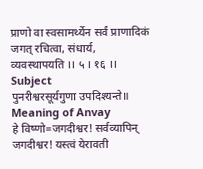प्राणो वा स्वसामर्थ्येन सर्वं प्राणादिकं जगत् रचित्वा, संधार्य, व्यवस्थापयति ।। ५ । १६ ।।
Subject
पुनरीश्वरसूर्यगुणा उपदिश्यन्ते॥
Meaning of Anvay
हे विष्णो=जगदीश्वर! सर्वव्यापिन् जगदीश्वर! यस्त्वं येरावती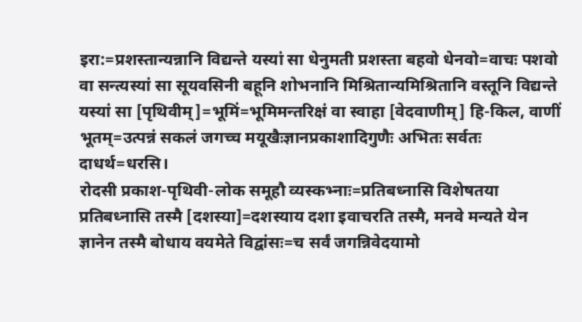इरा:=प्रशस्तान्यन्नानि विद्यन्ते यस्यां सा धेनुमती प्रशस्ता बहवो धेनवो=वाचः पशवो वा सन्त्यस्यां सा सूयवसिनी बहूनि शोभनानि मिश्रितान्यमिश्रितानि वस्तूनि विद्यन्ते यस्यां सा [पृथिवीम्]=भूमिं=भूमिमन्तरिक्षं वा स्वाहा [वेदवाणीम्] हि-किल, वाणीं भूतम्=उत्पन्नं सकलं जगच्च मयूखैःज्ञानप्रकाशादिगुणैः अभितः सर्वतः दाधर्थ=धरसि।
रोदसी प्रकाश-पृथिवी-लोक समूहौ व्यस्कभ्नाः=प्रतिबध्नासि विशेषतया प्रतिबध्नासि तस्मै [दशस्या]=दशस्याय दशा इवाचरति तस्मै, मनवे मन्यते येन ज्ञानेन तस्मै बोधाय वयमेते विद्वांसः=च सर्वं जगन्निवेदयामो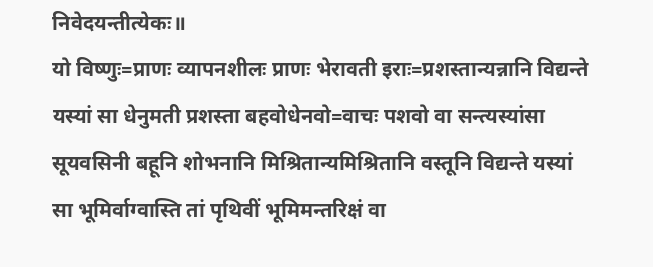निवेदयन्तीत्येकः॥
यो विष्णुः=प्राणः व्यापनशीलः प्राणः भेरावती इराः=प्रशस्तान्यन्नानि विद्यन्ते यस्यां सा धेनुमती प्रशस्ता बहवोधेनवो=वाचः पशवो वा सन्त्यस्यांसा सूयवसिनी बहूनि शोभनानि मिश्रितान्यमिश्रितानि वस्तूनि विद्यन्ते यस्यां सा भूमिर्वाग्वास्ति तां पृथिवीं भूमिमन्तरिक्षं वा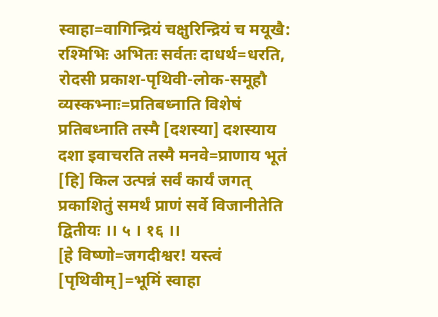स्वाहा=वागिन्द्रियं चक्षुरिन्द्रियं च मयूखै: रश्मिभिः अभितः सर्वतः दाधर्थ=धरति, रोदसी प्रकाश-पृथिवी-लोक-समूहौ व्यस्कभ्नाः=प्रतिबध्नाति विशेषं प्रतिबध्नाति तस्मै [दशस्या] दशस्याय दशा इवाचरति तस्मै मनवे=प्राणाय भूतं [हि] किल उत्पन्नं सर्वं कार्यं जगत् प्रकाशितुं समर्थं प्राणं सर्वे विजानीतेति द्वितीयः ।। ५ । १६ ।।
[हे विष्णो=जगदीश्वर! यस्त्वं [पृथिवीम्]=भूमिं स्वाहा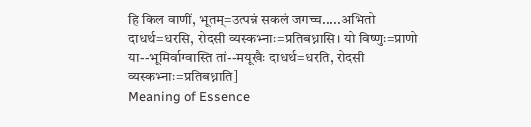हि किल वाणीं, भूतम्=उत्पन्नं सकलं जगच्च.....अभितो दाधर्थ=धरसि, रोदसी व्यस्कभ्नाः=प्रतिबध्नासि। यो विष्णुः=प्राणो या--भूमिर्वाग्वास्ति तां--मयूखैः दाधर्थ=धरति, रोदसी व्यस्कभ्नाः=प्रतिबध्नाति]
Meaning of Essence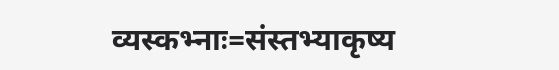व्यस्कभ्नाः=संस्तभ्याकृष्य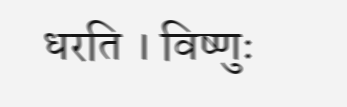धरति । विष्णुः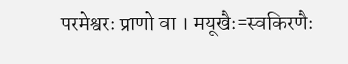परमेश्वरः प्राणो वा । मयूखैः=स्वकिरणैः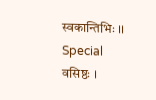स्वकान्तिभिः ।।
Special
वसिष्ठः ।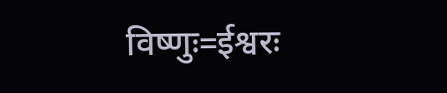विष्णुः=ईश्वरः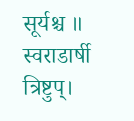सूर्यश्च ॥ स्वराडार्षी त्रिष्टुप्।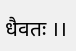धैवतः ।।